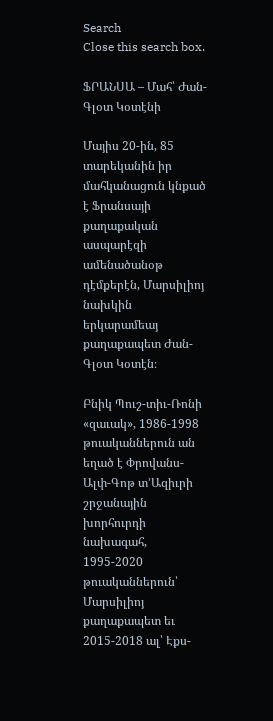Search
Close this search box.

ՖՐԱՆՍԱ – Մահ՝ Ժան-Գլօտ Կօտէնի

Մայիս 20-ին, 85 տարեկանին իր մահկանացուն կնքած է Ֆրանսայի քաղաքական ասպարէզի ամենածանօթ դէմքերէն, Մարսիլիոյ նախկին երկարամեայ քաղաքապետ Ժան-Գլօտ Կօտէն։

Բնիկ Պուշ-տիւ-Ռոնի «զաւակ», 1986-1998 թուականներուն ան եղած է Փրովանս-Ալփ-Գոթ տ՚Ազիւրի շրջանային խորհուրդի նախագահ, 1995-2020 թուականներուն՝ Մարսիլիոյ քաղաքապետ եւ 2015-2018 ալ՝ Էքս-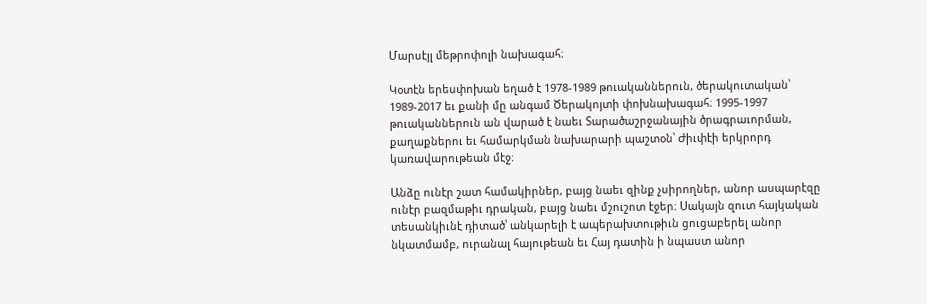Մարսէյլ մեթրոփոլի նախագահ։

Կօտէն երեսփոխան եղած է 1978-1989 թուականներուն, ծերակուտական՝ 1989-2017 եւ քանի մը անգամ Ծերակոյտի փոխնախագահ։ 1995-1997 թուականներուն ան վարած է նաեւ Տարածաշրջանային ծրագրաւորման, քաղաքներու եւ համարկման նախարարի պաշտօն՝ Ժիւփէի երկրորդ կառավարութեան մէջ։

Անձը ունէր շատ համակիրներ, բայց նաեւ զինք չսիրողներ, անոր ասպարէզը ունէր բազմաթիւ դրական, բայց նաեւ մշուշոտ էջեր։ Սակայն զուտ հայկական տեսանկիւնէ դիտած՝ անկարելի է ապերախտութիւն ցուցաբերել անոր նկատմամբ, ուրանալ հայութեան եւ Հայ դատին ի նպաստ անոր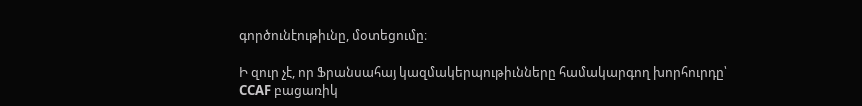գործունէութիւնը, մօտեցումը։

Ի զուր չէ, որ Ֆրանսահայ կազմակերպութիւնները համակարգող խորհուրդը՝ CCAF բացառիկ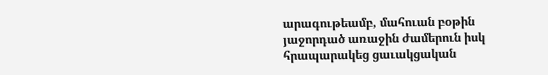արագութեամբ, մահուան բօթին յաջորդած առաջին ժամերուն իսկ հրապարակեց ցաւակցական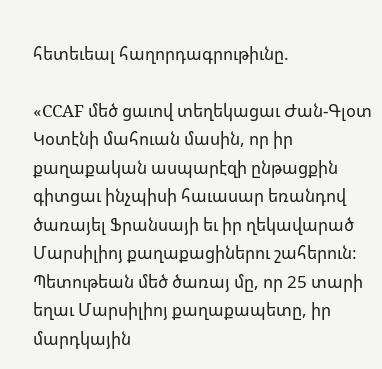հետեւեալ հաղորդագրութիւնը.

«CCAF մեծ ցաւով տեղեկացաւ Ժան-Գլօտ Կօտէնի մահուան մասին, որ իր քաղաքական ասպարէզի ընթացքին գիտցաւ ինչպիսի հաւասար եռանդով ծառայել Ֆրանսայի եւ իր ղեկավարած Մարսիլիոյ քաղաքացիներու շահերուն: Պետութեան մեծ ծառայ մը, որ 25 տարի եղաւ Մարսիլիոյ քաղաքապետը, իր մարդկային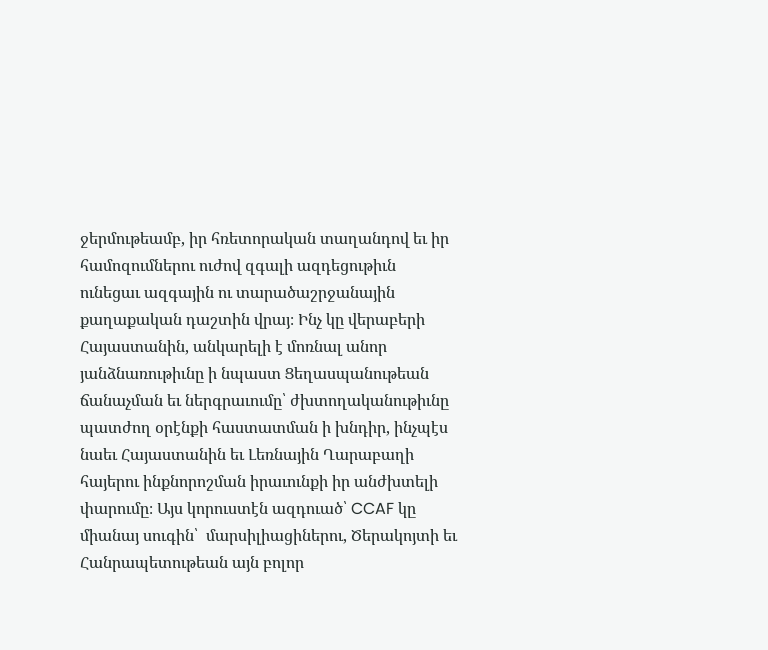ջերմութեամբ, իր հռետորական տաղանդով եւ իր համոզումներու ուժով զգալի ազդեցութիւն ունեցաւ ազգային ու տարածաշրջանային քաղաքական դաշտին վրայ։ Ինչ կը վերաբերի Հայաստանին, անկարելի է մոռնալ անոր յանձնառութիւնը ի նպաստ Ցեղասպանութեան ճանաչման եւ ներգրաւումը՝ ժխտողականութիւնը պատժող օրէնքի հաստատման ի խնդիր, ինչպէս նաեւ Հայաստանին եւ Լեռնային Ղարաբաղի հայերու ինքնորոշման իրաւունքի իր անժխտելի փարումը։ Այս կորուստէն ազդուած՝ CCAF կը միանայ սուգին՝  մարսիլիացիներու, Ծերակոյտի եւ Հանրապետութեան այն բոլոր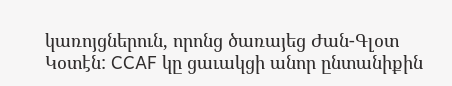կառոյցներուն, որոնց ծառայեց Ժան-Գլօտ Կօտէն: CCAF կը ցաւակցի անոր ընտանիքին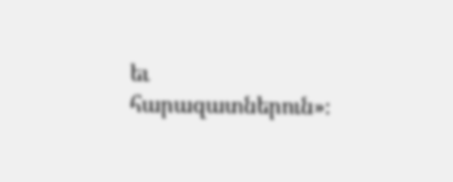եւ հարազատներուն»։